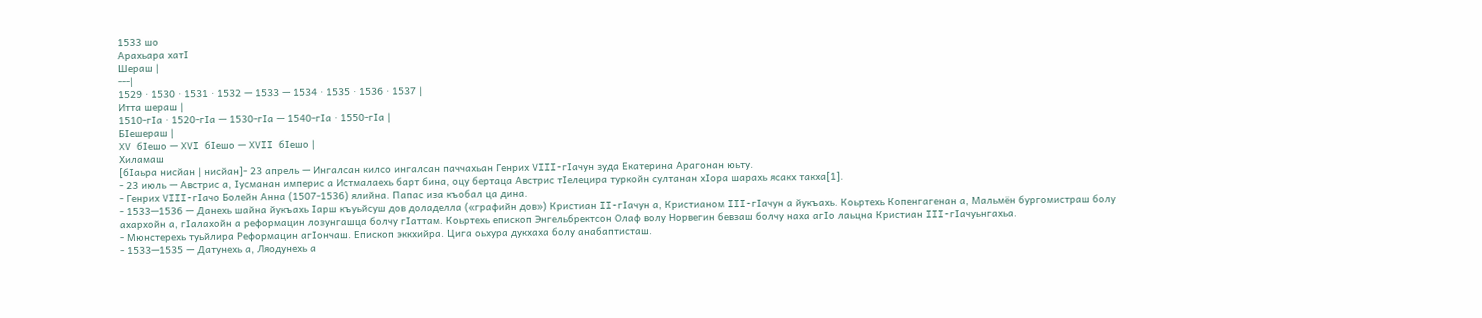1533 шо
Арахьара хатӀ
Шераш |
---|
1529 · 1530 · 1531 · 1532 — 1533 — 1534 · 1535 · 1536 · 1537 |
Итта шераш |
1510‑гӀа · 1520‑гӀа — 1530‑гӀа — 1540‑гӀа · 1550‑гӀа |
БӀешераш |
XV бӀешо — XVI бӀешо — XVII бӀешо |
Хиламаш
[бӀаьра нисйан | нисйан]- 23 апрель — Ингалсан килсо ингалсан паччахьан Генрих VIII-гӀачун зуда Екатерина Арагонан юьту.
- 23 июль — Австрис а, Ӏусманан империс а Истмалаехь барт бина, оцу бертаца Австрис тӀелецира туркойн султанан хӀора шарахь ясакх такха[1].
- Генрих VIII-гӀачо Болейн Анна (1507-1536) ялийна. Папас иза къобал ца дина.
- 1533—1536 — Данехь шайна йукъахь Ӏарш къуьйсуш дов доладелла («графийн дов») Кристиан II-гӀачун а, Кристианом III-гӀачун а йукъахь. Коьртехь Копенгагенан а, Мальмён бургомистраш болу ахархойн а, гӀалахойн а реформацин лозунгашца болчу гӀаттам. Коьртехь епископ Энгельбректсон Олаф волу Норвегин бевзаш болчу наха агӀо лаьцна Кристиан III-гӀачуьнгахьа.
- Мюнстерехь туьйлира Реформацин агӀончаш. Епископ эккхийра. Цига оьхура дукхаха болу анабаптисташ.
- 1533—1535 — Датунехь а, Ляодунехь а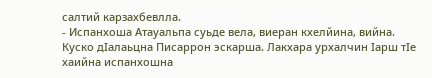салтий карзахбевлла.
- Испанхоша Атауальпа суьде вела, виеран кхелйина, вийна. Куско дӀалаьцна Писаррон эскарша. Лакхара урхалчин Ӏарш тӀе хаийна испанхошна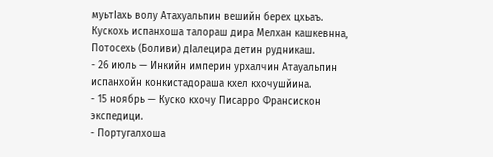муьтӀахь волу Атахуальпин вешийн берех цхьаъ. Кускохь испанхоша талораш дира Мелхан кашкевнна, Потосехь (Боливи) дӀалецира детин рудникаш.
- 26 июль — Инкийн империн урхалчин Атауальпин испанхойн конкистадораша кхел кхочушйина.
- 15 ноябрь — Куско кхочу Писарро Франсискон экспедици.
- Португалхоша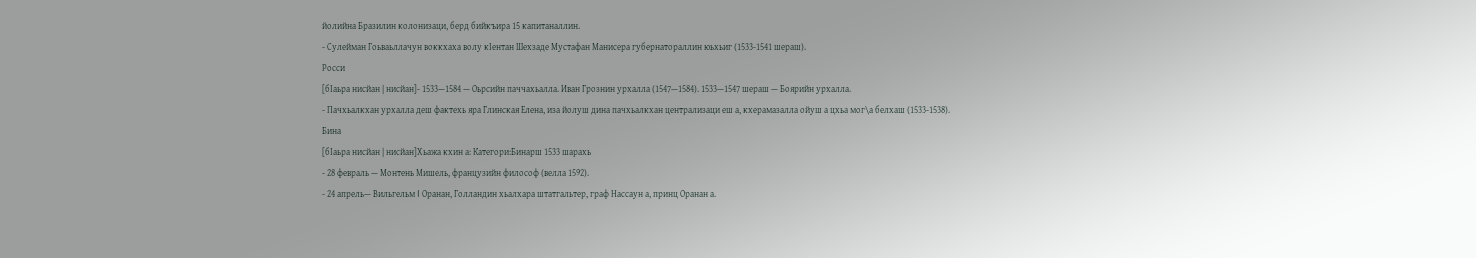йолийна Бразилин колонизаци, берд бийкъира 15 капитаналлин.
- Сулейман Гоьваьллачун воккхаха волу кӀентан Шехзаде Мустафан Манисера губернатораллин юьхьиг (1533-1541 шераш).
Росси
[бӀаьра нисйан | нисйан]- 1533—1584 — Оьрсийн паччахьалла. Иван Грознин урхалла (1547—1584). 1533—1547 шераш — Боярийн урхалла.
- Пачхьалкхан урхалла деш фактехь яра Глинская Елена, иза йолуш дина пачхьалкхан централизаци еш а, кхерамазалла ойуш а цхьа мог\а белхаш (1533-1538).
Бина
[бӀаьра нисйан | нисйан]Хьажа кхин а: Категори:Бинарш 1533 шарахь
- 28 февраль — Монтень Мишель, французийн философ (велла 1592).
- 24 апрель— Вильгельм I Оранан, Голландин хьалхара штатгальтер, граф Нассаун а, принц Оранан а.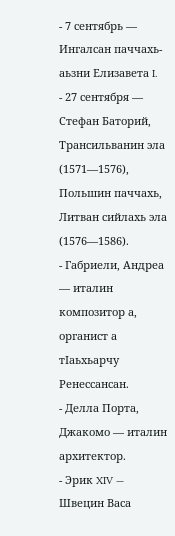- 7 сентябрь — Ингалсан паччахь-аьзни Елизавета I.
- 27 сентября — Стефан Баторий, Трансильванин эла (1571—1576), Польшин паччахь, Литван сийлахь эла (1576—1586).
- Габриели, Андреа — италин композитор а, органист а тӀаьхьарчу Ренессансан.
- Делла Порта, Джакомо — италин архитектор.
- Эрик XIV — Швецин Васа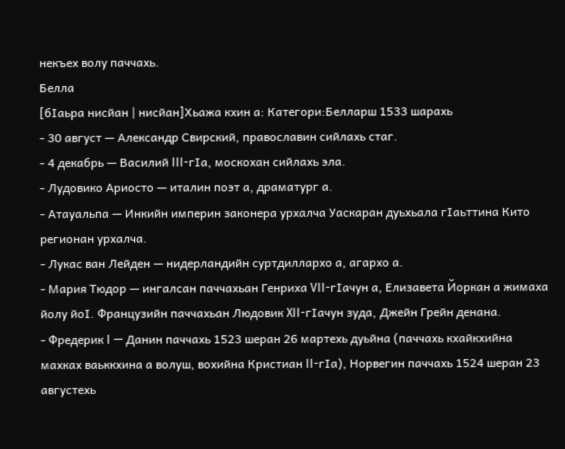некъех волу паччахь.
Белла
[бӀаьра нисйан | нисйан]Хьажа кхин а: Категори:Белларш 1533 шарахь
- 30 август — Александр Свирский, православин сийлахь стаг.
- 4 декабрь — Василий III-гӀа, москохан сийлахь эла.
- Лудовико Ариосто — италин поэт а, драматург а.
- Атауальпа — Инкийн империн законера урхалча Уаскаран дуьхьала гӀаьттина Кито регионан урхалча.
- Лукас ван Лейден — нидерландийн суртдиллархо а, агархо а.
- Мария Тюдор — ингалсан паччахьан Генриха VII-гӀачун а, Елизавета Йоркан а жимаха йолу йоӀ. Французийн паччахьан Людовик XII-гӀачун зуда, Джейн Грейн денана.
- Фредерик I — Данин паччахь 1523 шеран 26 мартехь дуьйна (паччахь кхайкхийна махках ваьккхина а волуш, вохийна Кристиан II-гӀа), Норвегин паччахь 1524 шеран 23 августехь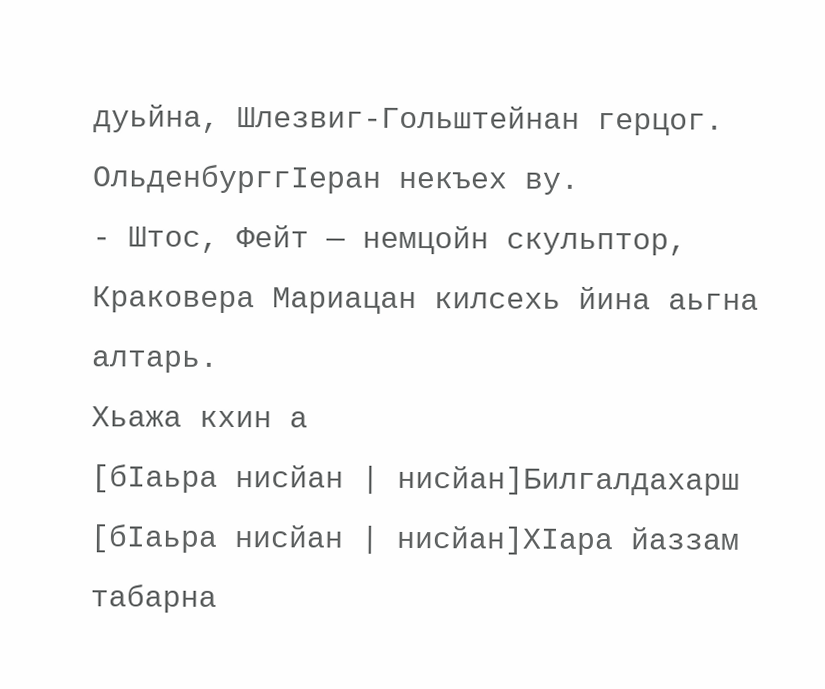дуьйна, Шлезвиг-Гольштейнан герцог. ОльденбурггӀеран некъех ву.
- Штос, Фейт — немцойн скульптор, Краковера Мариацан килсехь йина аьгна алтарь.
Хьажа кхин а
[бӀаьра нисйан | нисйан]Билгалдахарш
[бӀаьра нисйан | нисйан]ХӀара йаззам табарна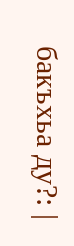бакъхьа ду?: |